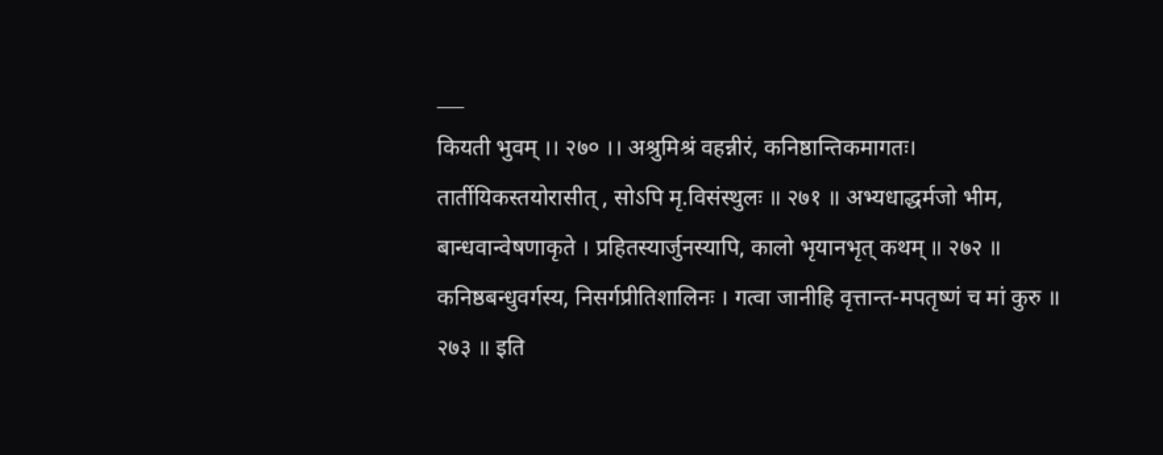___
कियती भुवम् ।। २७० ।। अश्रुमिश्रं वहन्नीरं, कनिष्ठान्तिकमागतः। तार्तीयिकस्तयोरासीत् , सोऽपि मृ.विसंस्थुलः ॥ २७१ ॥ अभ्यधाद्धर्मजो भीम, बान्धवान्वेषणाकृते । प्रहितस्यार्जुनस्यापि, कालो भृयानभृत् कथम् ॥ २७२ ॥ कनिष्ठबन्धुवर्गस्य, निसर्गप्रीतिशालिनः । गत्वा जानीहि वृत्तान्त-मपतृष्णं च मां कुरु ॥ २७३ ॥ इति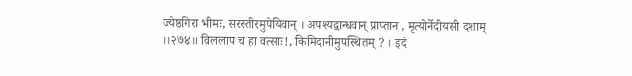ज्येष्ठगिरा भीमः, सरस्तीरमुपेयिवान् । अपश्यद्वान्धवान् प्राप्तान , मृत्योर्नेदीयसी दशाम् ।।२७४॥ विललाप च हा वत्साः!, किमिदानीमुपस्थितम् ? । इदं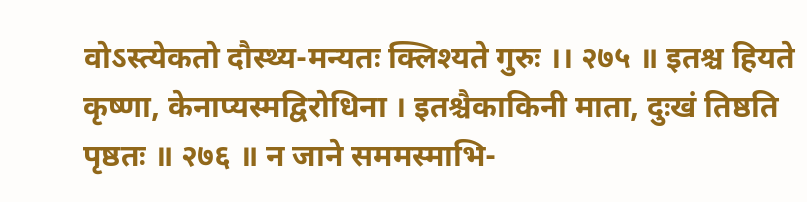वोऽस्त्येकतो दौस्थ्य-मन्यतः क्लिश्यते गुरुः ।। २७५ ॥ इतश्च हियते कृष्णा, केनाप्यस्मद्विरोधिना । इतश्चैकाकिनी माता, दुःखं तिष्ठति पृष्ठतः ॥ २७६ ॥ न जाने सममस्माभि-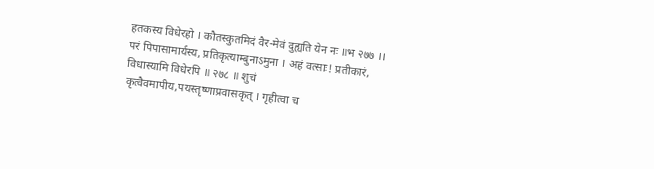हतकस्य विधेरहो । कौतस्कुतमिदं वैर-मेवं दुह्यति येन नः ॥भ २७७ ।। परं पिपासामार्यस्य, प्रतिकृत्याम्बुनाऽमुना । अहं वत्साः! प्रतीकारं, विधास्यामि विधेरपि ॥ २७८ ॥ शुचं कृत्वैवमापीय,पयस्तृष्णाप्रवासकृत् । गृहीत्वा च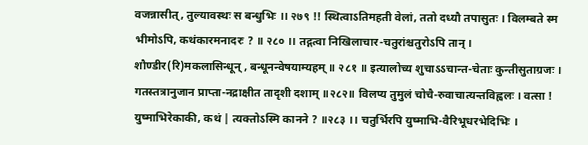वजन्नासीत् , तुल्यावस्थः स बन्धुभिः ।। २७९ !! स्थित्वाऽतिमहती वेलां, ततो दध्यौ तपासुतः । विलम्बते स्म भीमोऽपि, कथंकारमनादरः ? ॥ २८० ।। तद्गत्वा निखिलाचार-चतुरांश्चतुरोऽपि तान् । शौण्डीर(रि)मकलासिन्धून् , बन्धूनन्वेषयाम्यहम् ॥ २८१ ॥ इत्यालोच्य शुचाऽऽचान्त-चेताः कुन्तीसुताग्रजः । गतस्तत्रानुजान प्राप्ता-नद्राक्षीत तादृशी दशाम् ॥२८२॥ विलप्य तुमुलं चोचै-रुवाचात्यन्तविह्वलः । वत्सा ! युष्माभिरेकाकी, कथं | त्यक्तोऽस्मि कानने ? ॥२८३ ।। चतुर्भिरपि युष्माभि-वैरिभूधरभेदिभिः ।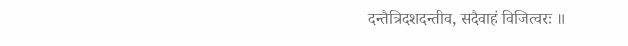दन्तैत्रिदशदन्तीव, सदैवाहं विजित्वरः ॥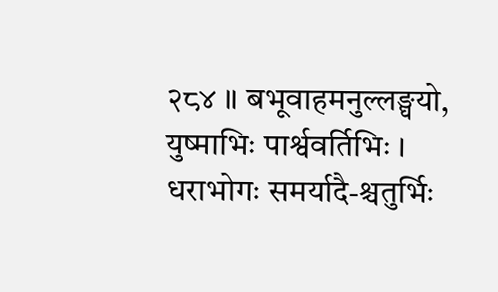२८४ ॥ बभूवाहमनुल्लङ्घयो, युष्माभिः पार्श्ववर्तिभिः । धराभोगः समर्यादै-श्चतुर्भिः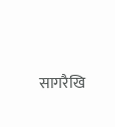सागरैखि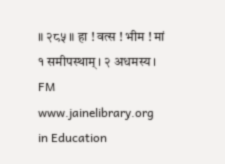॥ २८५ ॥ हा ! वत्स ! भीम ! मां
१ समीपस्थाम् । २ अधमस्य ।
FM
www.jainelibrary.org
in Education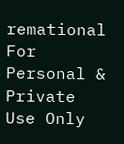remational
For Personal & Private Use Only